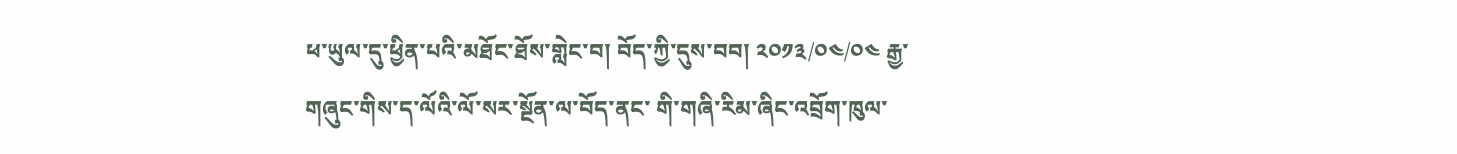ཕ་ཡུལ་དུ་ཕྱིན་པའི་མཐོང་ཐོས་གླེང་བ། བོད་ཀྱི་དུས་བབ། ༢༠༡༣/༠༤/༠༤ རྒྱ་གཞུང་གིས་ད་ལོའི་ལོ་སར་སྔོན་ལ་བོད་ནང་ གི་གཞི་རིམ་ཞིང་འབྲོག་ཁུལ་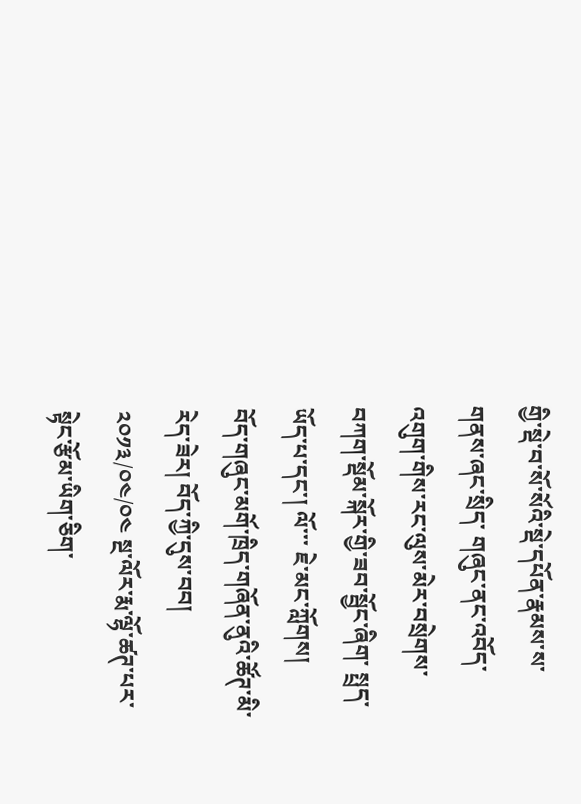གྱི་སྡེ་བ་སོ་སོའི་སྡེ་དཔོན་རྣམས་ས་གནས་ཞང་སྲིད་ གཞུང་ནང་འབོད་འགུག་གིས་རང་ལུས་མེར་བསྲེགས་བཀག་སྡོམ་སྐོར་གྱི་ཟབ་སྦྱོང་ཞིག་ སྤྲད་ཡོད་པ་དང་། ལོ་་་ ཇེ་མང་ཀློགས།
བོད་གཞུང་མགོ་ཁྲིད་གཞོན་ནུའི་ཚོཊ་མི་རེད་ཟེར། བོད་ཀྱི་དུས་བབ། ༢༠༡༣/༠༤/༠༤ སྔ་ལོར་རྨ་ལྷོ་ཚཊ་པར་སྟེང་རྩོམ་ཡིག་ཅིག་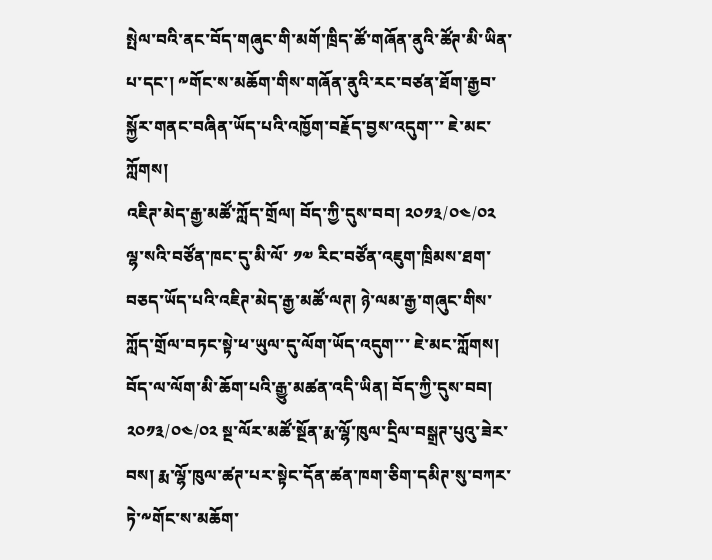སྤེལ་བའི་ནང་བོད་གཞུང་གི་མགོ་ཁྲིད་ཚོ་གཞོན་ནུའི་ཚོཊ་མི་ཡིན་པ་དང་། ༸གོང་ས་མཆོག་གིས་གཞོན་ནུའི་རང་བཙན་ཐོག་རྒྱབ་སྐྱོར་གནང་བཞིན་ཡོད་པའི་འཁྱོག་བརྗོད་བྱས་འདུག་་་ ཇེ་མང་ཀློགས།
འཇིཊ་མེད་རྒྱ་མཚོ་ཀློད་གྲོལ། བོད་ཀྱི་དུས་བབ། ༢༠༡༣/༠༤/༠༢ ལྷ་སའི་བཙོན་ཁང་དུ་མི་ལོ་ ༡༧ རིང་བཙོན་འཇུག་ཁྲིམས་ཐག་བཅད་ཡོད་པའི་འཇིཊ་མེད་རྒྱ་མཚོ་ལཊ། ཉེ་ལམ་རྒྱ་གཞུང་གིས་ཀློད་གྲོལ་བཏང་སྟེ་ཕ་ཡུལ་དུ་ལོག་ཡོད་འདུག་་་ ཇེ་མང་ཀློགས།
བོད་ལ་ལོག་མི་ཆོག་པའི་རྒྱུ་མཚན་འདི་ཡིན། བོད་ཀྱི་དུས་བབ། ༢༠༡༣/༠༤/༠༢ སྔ་ལོར་མཚོ་སྔོན་རྨ་ལྷོ་ཁུལ་དྲིལ་བསྒྲཊ་པུའུ་ཟེར་བས། རྨ་ལྷོ་ཁུལ་ཚཊ་པར་སྟེང་དོན་ཚན་ཁག་ཅིག་དམིཊ་སུ་བཀར་ཏེ་༸གོང་ས་མཆོག་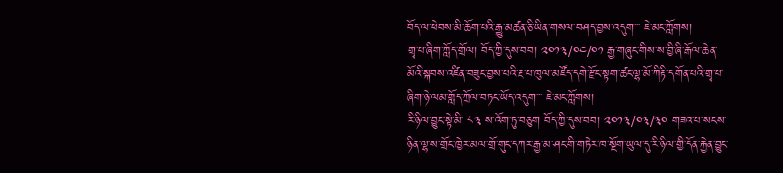བོད་ལ་ཕེབས་མི་ཆོག་པའི་རྒྱུ་མཚན་ཅི་ཡིན་གསལ་བཤད་བྱས་འདུག་་་ ཇེ་མང་ཀློགས།
གྲྭ་པ་ཞིག་ཀློད་གྲོལ། བོད་ཀྱི་དུས་བབ། ༢༠༡༣/༠༤/༠༡ རྒྱ་གཞུང་གིས་ས་བྱི་ཞི་རྒོལ་ཆེན་མོའི་སྐབས་འཛིན་བཟུང་བྱས་པའི་རྔ་པ་ཁུལ་མཛོད་དགེ་རྫོང་སྟག་ཚང་ལྷ་མོ་ཀིརྟི་དགོན་པའི་གྲྭ་པ་ཞིག་ཉེ་ལམ་གློད་ཀྲོལ་བཏང་ཡོད་འདུག་་་ ཇེ་མང་ཀློགས།
རི་ཉིལ་བྱུང་སྟེ་མི་ ༨༣ ས་འོག་ཏུ་བཅུག བོད་ཀྱི་དུས་བབ། ༢༠༡༣/༠༣/༣༠ གཟའ་པ་སངས་ཉིན་ལྷ་ས་གྲོང་ཁྱེར་མལ་གྲོ་གུང་དཀར་རྒྱ་མ་ཤང་གི་གཏེར་ཁ་སྔོག་ཡུལ་དུ་རི་ཉིལ་གྱི་དོན་རྐྱེན་བྱུང་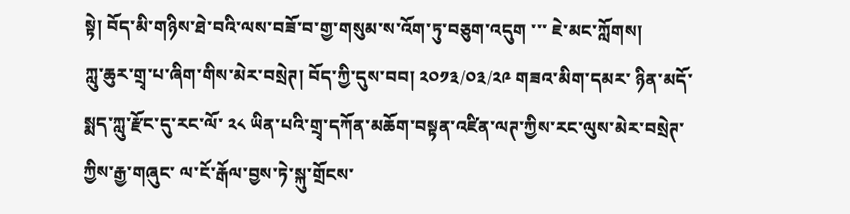སྟེ། བོད་མི་གཉིས་ཐེ་བའི་ལས་བཟོ་བ་གྱ་གསུམ་ས་འོག་ཏུ་བཅུག་འདུག ་་་ ཇེ་མང་ཀློགས།
ཀླུ་ཆུར་གྲྭ་པ་ཞིག་གིས་མེར་བསྲེཊ། བོད་ཀྱི་དུས་བབ། ༢༠༡༣/༠༣/༢༩ གཟའ་མིག་དམར་ ཉིན་མདོ་སྨད་ཀླུ་རྫོང་དུ་རང་ལོ་ ༢༨ ཡིན་པའི་གྲྭ་དཀོན་མཆོག་བསྟན་འཛིན་ལཊ་ཀྱིས་རང་ལུས་མེར་བསྲེཊ་ཀྱིས་རྒྱ་གཞུང་ ལ་ངོ་རྒོལ་བྱས་ཏེ་སྐུ་གྲོངས་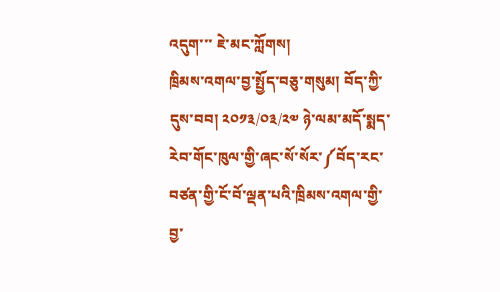འདུག་་་ ཇེ་མང་ཀློགས།
ཁྲིམས་འགལ་བྱ་སྤྱོད་བཅུ་གསུམ། བོད་ཀྱི་དུས་བབ། ༢༠༡༣/༠༣/༢༧ ཉེ་ལམ་མདོ་སྨད་རེབ་གོང་ཁུལ་གྱི་ཞང་སོ་སོར་༼བོད་རང་བཙན་གྱི་ངོ་བོ་ལྡན་པའི་ཁྲིམས་འགལ་གྱི་བྱ་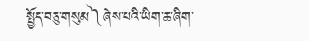སྤྱོད་བཅུ་གསུམ༽ཞེས་པའི་ཡིག་ཆ་ཞིག་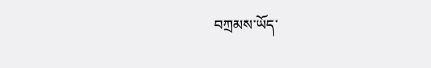བཀྲམས་ཡོད་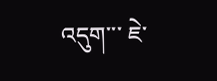འདུག་་་ ཇེ་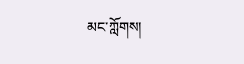མང་ཀློགས།